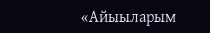«Айыыларым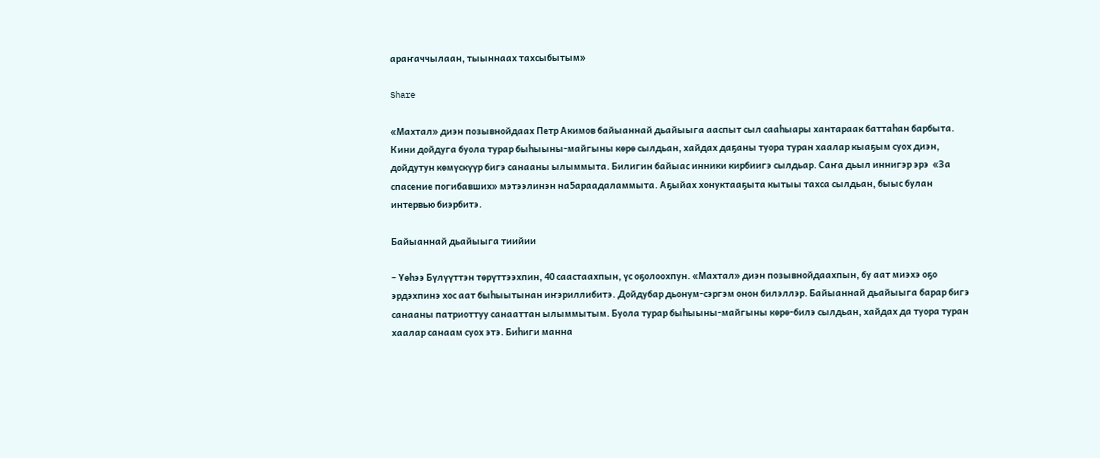араҥаччылаан, тыыннаах тахсыбытым»

Share

«Махтал» диэн позывнойдаах Петр Акимов байыаннай дьайыыга ааспыт сыл сааһыары хантараак баттаһан барбыта. Кини дойдуга буола турар быһыыны-майгыны көрө сылдьан, хайдах даҕаны туора туран хаалар кыаҕым суох диэн, дойдутун көмүскүүр бигэ санааны ылыммыта. Билигин байыас инники кирбиигэ сылдьар. Саҥа дьыл иннигэр эрэ  «За спасение погибавших» мэтээлинэн на5араадаламмыта. Аҕыйах хонуктааҕыта кытыы тахса сылдьан, быыс булан интервью биэрбитэ.

Байыаннай дьайыыга тиийии

– Үөһээ Бүлүүттэн төрүттээхпин, 40 саастаахпын, үс оҕолоохпун. «Махтал» диэн позывнойдаахпын, бу аат миэхэ оҕо эрдэхпинэ хос аат быһыытынан иҥэриллибитэ. Дойдубар дьонум-сэргэм онон билэллэр. Байыаннай дьайыыга барар бигэ санааны патриоттуу санааттан ылыммытым. Буола турар быһыыны-майгыны көрө-билэ сылдьан, хайдах да туора туран хаалар санаам суох этэ. Биһиги манна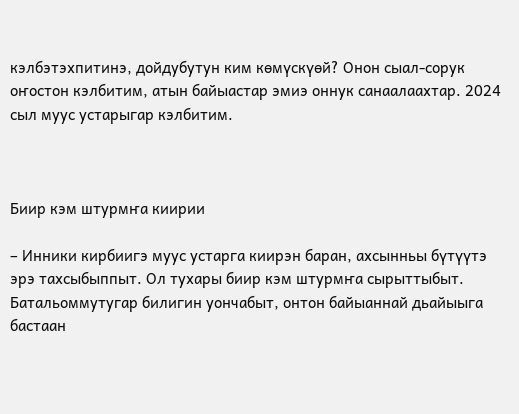кэлбэтэхпитинэ, дойдубутун ким көмүскүөй? Онон сыал-сорук оҥостон кэлбитим, атын байыастар эмиэ оннук санаалаахтар. 2024 сыл муус устарыгар кэлбитим.



Биир кэм штурмҥа киирии

– Инники кирбиигэ муус устарга киирэн баран, ахсынньы бүтүүтэ эрэ тахсыбыппыт. Ол тухары биир кэм штурмҥа сырыттыбыт. Батальоммутугар билигин уончабыт, онтон байыаннай дьайыыга бастаан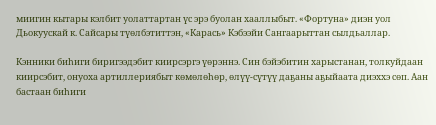миигин кытары кэлбит уолаттартан үс эрэ буолан хааллыбыт. «Фортуна» диэн уол Дьокуускай к. Сайсары түөлбэтиттэн, «Карась» Кэбээйи Сангаарыттан сылдьаллар.

Кэнники биһиги биригээдэбит киирсэргэ үөрэннэ. Син бэйэбитин харыстанан, толкуйдаан киирсэбит, онуоха артиллериябыт көмөлөһөр, өлүү-сүтүү даҕаны аҕыйаата диэххэ сөп. Аан бастаан биһиги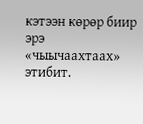кэтээн көрөр биир эрэ «чыычаахтаах» этибит.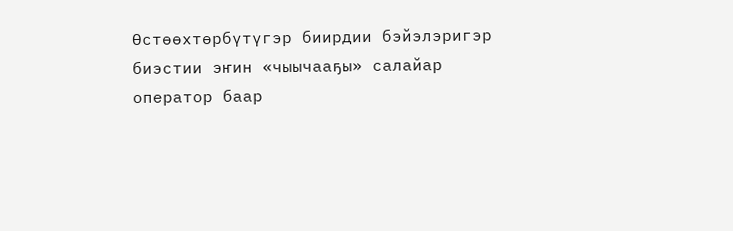Өстөөхтөрбүтүгэр биирдии бэйэлэригэр биэстии эҥин «чыычааҕы» салайар оператор баар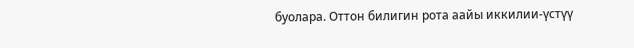буолара. Оттон билигин рота аайы иккилии-үстүү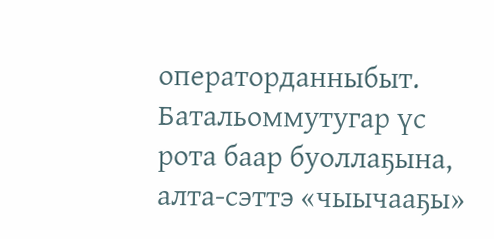операторданныбыт. Батальоммутугар үс рота баар буоллаҕына, алта-сэттэ «чыычааҕы»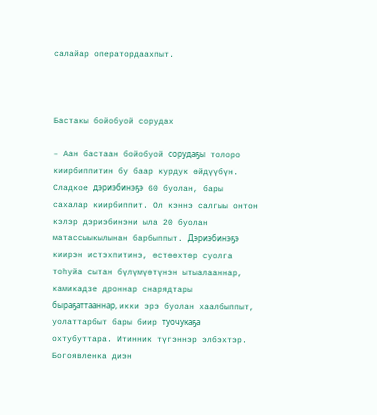салайар оператордаахпыт.



Бастакы бойобуой сорудах

– Аан бастаан бойобуой сорудаҕы толоро киирбиппитин бу баар курдук өйдүүбүн. Сладкое дэриэбинэҕэ 60 буолан, бары сахалар киирбиппит. Ол кэннэ салгыы онтон кэлэр дэриэбинэни ыла 20 буолан матассыыкылынан барбыппыт. Дэриэбинэҕэ киирэн истэхпитинэ, өстөөхтөр суолга тоһуйа сытан бүлүмүөтүнэн ытыалааннар, камикадзе дроннар снарядтары быраҕаттааннар, икки эрэ буолан хаалбыппыт, уолаттарбыт бары биир туочукаҕа охтубуттара. Итинник түгэннэр элбэхтэр. Богоявленка диэн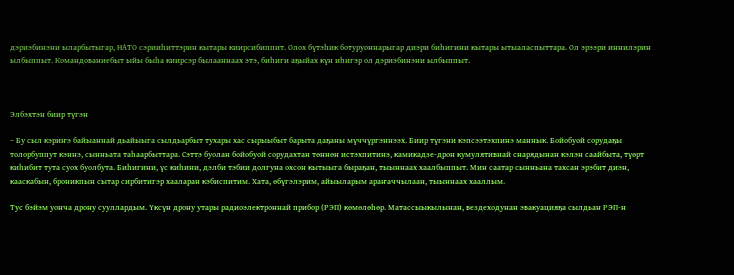дэриэбинэни ыларбытыгар, НАТО сэрииһиттэрин кытары киирсибиппит. Олох бүтэһик ботуруоннарыгар диэри биһигини кытары ытыаласпыттара. Ол эрээри иннилэрин ылбыппыт. Командованиебыт ыйы быһа киирсэр былааннаах этэ, биһиги аҕыйах күн иһигэр ол дэриэбинэни ылбыппыт.



Элбэхтэн биир түгэн

– Бу сыл кэриҥэ байыаннай дьайыыга сылдьарбыт тухары хас сырыыбыт барыта даҕаны мүччүргэннээх. Биир түгэни кэпсээтэхпинэ маннык. Бойобуой сорудаҕы толорбуппут кэннэ, сынньата таһаарбыттара. Сэттэ буолан бойобуой сорудахтан төннөн истэхпитинэ, камикадзе-дрон кумулятивнай снарядынан кэлэн саайбыта, түөрт киһибит тута суох буолбута. Биһигини, үс киһини, дэлби тэбии долгуна охсон кытыыга быраҕан, тыыннаах хаалбыппыт. Мин саатар сынньана тахсан эрэбит диэн, кааскабын, броникпын сытар сирбитигэр хааларан кэбиспитим. Хата, өбүгэлэрим, айыыларым араҥаччылаан, тыыннаах хааллым.

Тус бэйэм уонча дрону сууллардым. Үксүн дрону утары радиоэлектроннай прибор (РЭП) көмөлөһөр. Матассыыкылынан, вездеходунан эвакуацияҕа сылдьан РЭП-н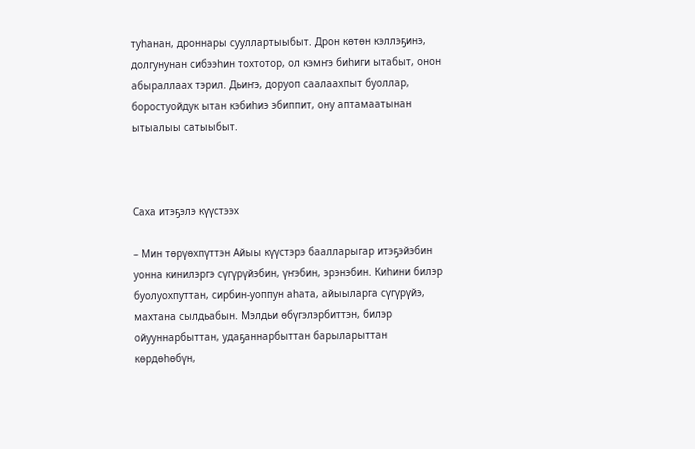туһанан, дроннары сууллартыыбыт. Дрон көтөн кэллэҕинэ, долгунунан сибээһин тохтотор, ол кэмҥэ биһиги ытабыт, онон абыраллаах тэрил. Дьиҥэ, доруоп саалаахпыт буоллар, боростуойдук ытан кэбиһиэ эбиппит, ону аптамаатынан ытыалыы сатыыбыт.



Саха итэҕэлэ күүстээх

– Мин төрүөхпүттэн Айыы күүстэрэ баалларыгар итэҕэйэбин уонна кинилэргэ сүгүрүйэбин, үҥэбин, эрэнэбин. Киһини билэр буолуохпуттан, сирбин-уоппун аһата, айыыларга сүгүрүйэ, махтана сылдьабын. Мэлдьи өбүгэлэрбиттэн, билэр ойууннарбыттан, удаҕаннарбыттан барыларыттан көрдөһөбүн,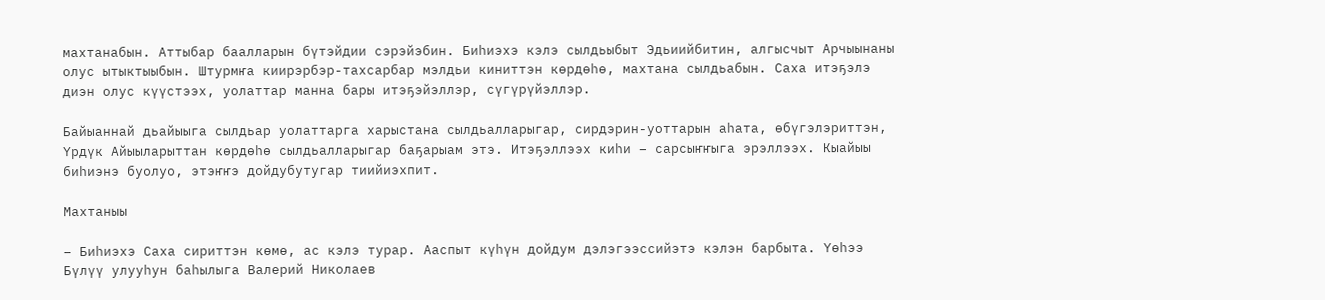махтанабын. Аттыбар баалларын бүтэйдии сэрэйэбин. Биһиэхэ кэлэ сылдьыбыт Эдьиийбитин, алгысчыт Арчыынаны олус ытыктыыбын. Штурмҥа киирэрбэр-тахсарбар мэлдьи киниттэн көрдөһө, махтана сылдьабын. Саха итэҕэлэ диэн олус күүстээх, уолаттар манна бары итэҕэйэллэр, сүгүрүйэллэр.

Байыаннай дьайыыга сылдьар уолаттарга харыстана сылдьалларыгар, сирдэрин-уоттарын аһата, өбүгэлэриттэн, Үрдүк Айыыларыттан көрдөһө сылдьалларыгар баҕарыам этэ. Итэҕэллээх киһи – сарсыҥҥыга эрэллээх. Кыайыы биһиэнэ буолуо, этэҥҥэ дойдубутугар тиийиэхпит.

Махтаныы

– Биһиэхэ Саха сириттэн көмө, ас кэлэ турар. Ааспыт күһүн дойдум дэлэгээссийэтэ кэлэн барбыта. Үөһээ Бүлүү улууһун баһылыга Валерий Николаев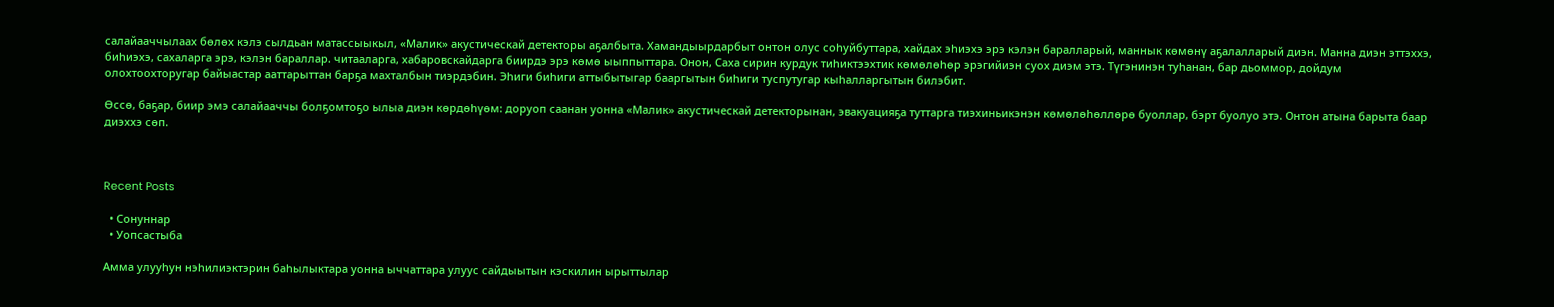салайааччылаах бөлөх кэлэ сылдьан матассыыкыл, «Малик» акустическай детекторы аҕалбыта. Хамандыырдарбыт онтон олус соһуйбуттара, хайдах эһиэхэ эрэ кэлэн баралларый, маннык көмөнү аҕалалларый диэн. Манна диэн эттэххэ, биһиэхэ, сахаларга эрэ, кэлэн бараллар. читааларга, хабаровскайдарга биирдэ эрэ көмө ыыппыттара. Онон, Саха сирин курдук тиһиктээхтик көмөлөһөр эрэгийиэн суох диэм этэ. Түгэнинэн туһанан, бар дьоммор, дойдум олохтоохторугар байыастар ааттарыттан барҕа махталбын тиэрдэбин. Эһиги биһиги аттыбытыгар бааргытын биһиги туспутугар кыһалларгытын билэбит.

Өссө, баҕар, биир эмэ салайааччы болҕомтоҕо ылыа диэн көрдөһүөм: доруоп саанан уонна «Малик» акустическай детекторынан, эвакуацияҕа туттарга тиэхиньикэнэн көмөлөһөллөрө буоллар, бэрт буолуо этэ. Онтон атына барыта баар диэххэ сөп.



Recent Posts

  • Сонуннар
  • Уопсастыба

Амма улууһун нэһилиэктэрин баһылыктара уонна ыччаттара улуус сайдыытын кэскилин ырыттылар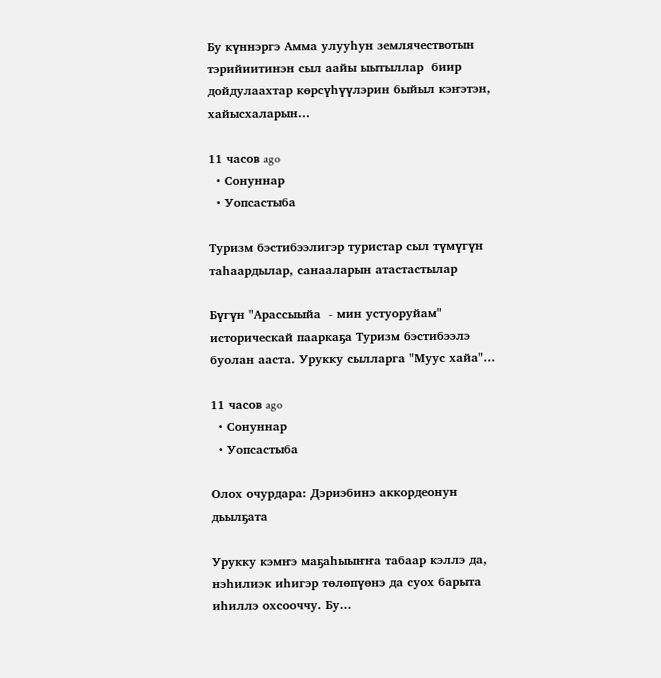Бу күннэргэ Амма улууһун землячествотын тэрийиитинэн сыл аайы ыытыллар  биир дойдулаахтар көрсүһүүлэрин быйыл кэҥэтэн, хайысхаларын…

11 часов ago
  • Сонуннар
  • Уопсастыба

Туризм бэстибээлигэр туристар сыл түмүгүн таһаардылар, санааларын атастастылар

Бүгүн "Арассыыйа  - мин устуоруйам" историческай пааркаҕа Туризм бэстибээлэ буолан ааста. Урукку сылларга "Муус хайа"…

11 часов ago
  • Сонуннар
  • Уопсастыба

Олох очурдара: Дэриэбинэ аккордеонун дьылҕата

Урукку кэмҥэ маҕаһыыҥҥа табаар кэллэ да, нэһилиэк иһигэр төлөпүөнэ да суох барыта иһиллэ охсооччу. Бу…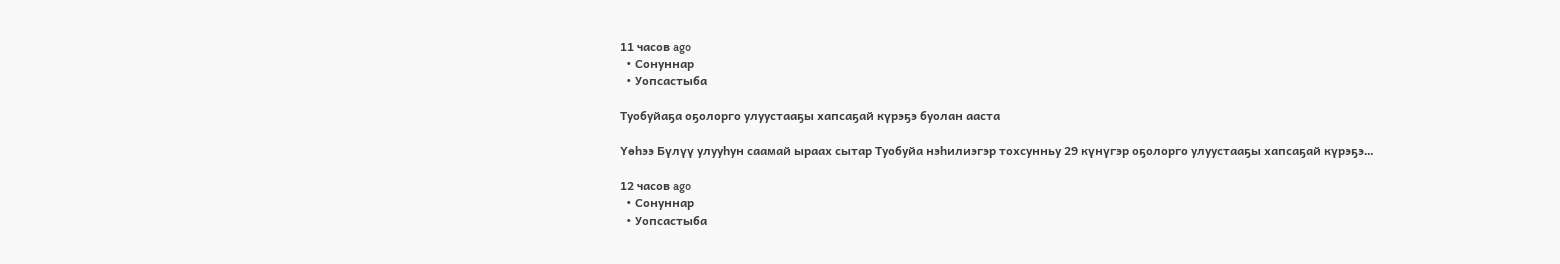11 часов ago
  • Сонуннар
  • Уопсастыба

Туобуйаҕа оҕолорго улуустааҕы хапсаҕай күрэҕэ буолан ааста

Үөһээ Бүлүү улууһун саамай ыраах сытар Туобуйа нэһилиэгэр тохсунньу 29 күнүгэр оҕолорго улуустааҕы хапсаҕай күрэҕэ…

12 часов ago
  • Сонуннар
  • Уопсастыба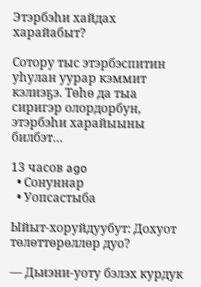Этэрбэһи хайдах харайабыт?

Сотору тыс этэрбэспитин уһулан уурар кэммит кэлиэҕэ. Төһө да тыа сиригэр олордорбун, этэрбэһи харайыыны билбэт…

13 часов ago
  • Сонуннар
  • Уопсастыба

Ыйыт-хоруйдуубут: Дохуот төлөттөрөллөр дуо?

— Дьиэни-уоту бэлэх курдук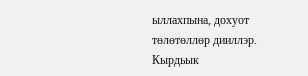ыллахпына, дохуот төлөтөллөр дииллэр. Кырдьык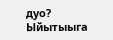дуо?   Ыйытыыга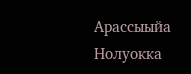Арассыыйа Нолуокка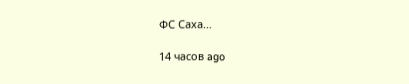ФС Саха…

14 часов ago